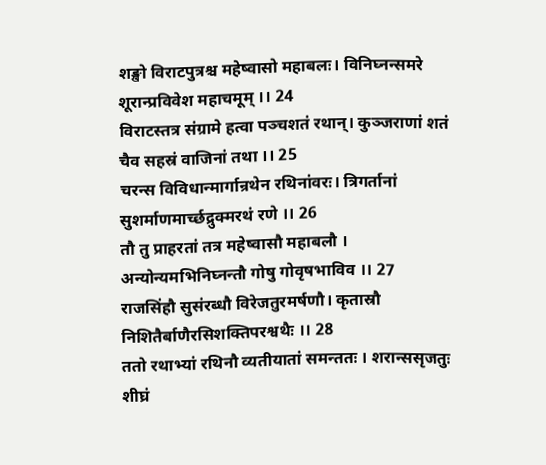शङ्खो विराटपुत्रश्च महेष्वासो महाबलः। विनिघ्नन्समरे शूरान्प्रविवेश महाचमूम् ।। 24
विराटस्तत्र संग्रामे हत्वा पञ्चशतं रथान्। कुञ्जराणां शतं चैव सहस्रं वाजिनां तथा ।। 25
चरन्स विविधान्मार्गान्रथेन रथिनांवरः। त्रिगर्तानां सुशर्माणमार्च्छद्रुक्मरथं रणे ।। 26
तौ तु प्राहरतां तत्र महेष्वासौ महाबलौ । अन्योन्यमभिनिघ्नन्तौ गोषु गोवृषभाविव ।। 27
राजसिंहौ सुसंरब्धौ विरेजतुरमर्षणौ। कृतास्रौ निशितैर्बाणैरसिशक्तिपरश्वथैः ।। 28
ततो रथाभ्यां रथिनौ व्यतीयातां समन्ततः । शरान्ससृजतुः शीघ्रं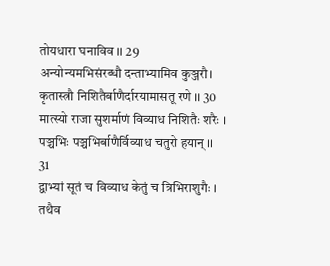तोयधारा घनाविव ।। 29
अन्योन्यमभिसंरब्धौ दन्ताभ्यामिव कुञ्जरौ। कृतास्त्रौ निशितैर्बाणैर्दारयामासतू रणे ।। 30
मात्स्यो राजा सुशर्माणं विव्याध निशितैः शरैः । पञ्चभिः पञ्चभिर्बाणैर्विव्याध चतुरो हयान् ।। 31
द्वाभ्यां सूतं च विव्याध केतुं च त्रिभिराशुगैः । तथैव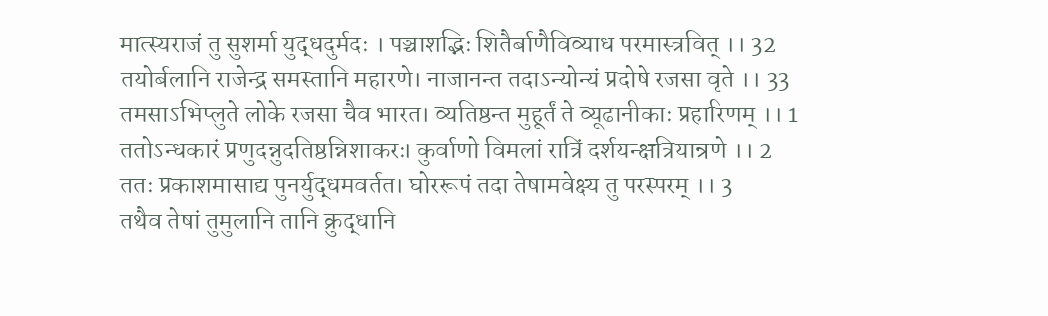मात्स्यराजं तु सुशर्मा युद्धदुर्मदः । पञ्चाशद्भिः शितैर्बाणैविव्याध परमास्त्रवित् ।। 32
तयोर्बलानि राजेन्द्र समस्तानि महारणे। नाजानन्त तदाऽन्योन्यं प्रदोषे रजसा वृते ।। 33
तमसाऽभिप्लुते लोके रजसा चैव भारत। व्यतिष्ठन्त मुहूर्तं ते व्यूढानीकाः प्रहारिणम् ।। 1
ततोऽन्धकारं प्रणुदन्नुदतिष्ठन्निशाकरः। कुर्वाणो विमलां रात्रिं दर्शयन्क्षत्रियान्रणे ।। 2
ततः प्रकाशमासाद्य पुनर्युद्धमवर्तत। घोररूपं तदा तेषामवेक्ष्य तु परस्परम् ।। 3
तथैव तेषां तुमुलानि तानि क्रुद्धानि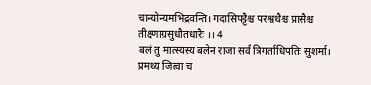चान्योन्यमभिद्रवन्ति। गदासिपट्टैश्च परश्वथैश्च प्रासैश्च तीक्ष्णाग्रसुधौतधारैः ।। 4
बलं तु मात्स्यस्य बलेन राजा सर्वं त्रिगर्ताधिपतिः सुशर्मा। प्रमथ्य जित्वा च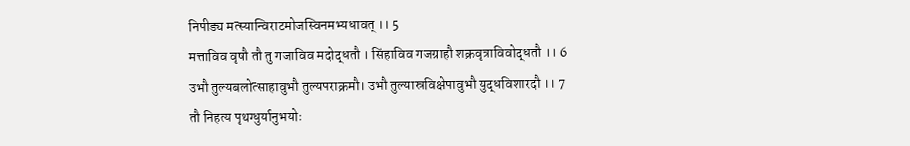निपीड्य मत्स्यान्विराटमोजस्विनमभ्यधावत् ।। 5
मत्ताविव वृषौ तौ तु गजाविव मदोद्धतौ । सिंहाविव गजग्राहौ शक्रवृत्राविवोद्धतौ ।। 6
उभौ तुल्यबलोत्साहावुभौ तुल्यपराक्रमौ। उभौ तुल्यास्रविक्षेपावुभौ युद्धविशारदौ ।। 7
तौ निहत्य पृथग्धुर्यानुभयोः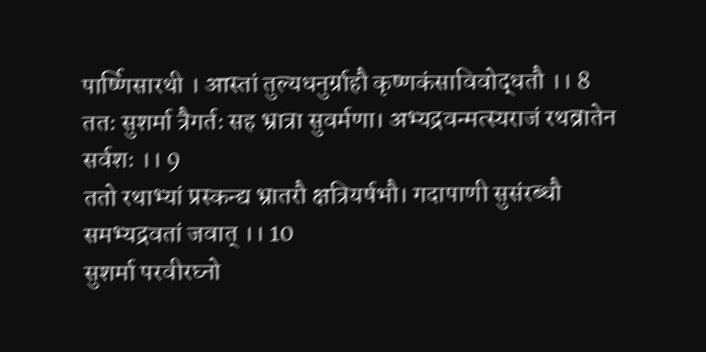पार्ष्णिसारथी । आस्तां तुल्यधनुर्ग्राहौ कृष्णकंसाविवोद्धतौ ।। 8
ततः सुशर्मा त्रैगर्तः सह भ्रात्रा सुवर्मणा। अभ्यद्रवन्मत्स्यराजं रथव्रातेन सर्वशः ।। 9
ततो रथाभ्यां प्रस्कन्द्य भ्रातरौ क्षत्रियर्षभौ। गदापाणी सुसंरब्धौ समभ्यद्रवतां जवात् ।। 10
सुशर्मा परवीरघ्नो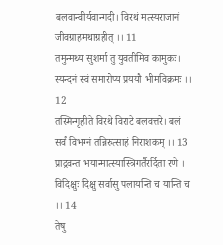बलवान्वीर्यवान्गदी। विरथं मत्स्यराजानं जीवग्राहमथाग्रहीत् ।। 11
तमुन्मथ्य सुशर्मा तु युवतीमिव कामुकः। स्यन्दनं स्वं समारोप्य प्रययौ भीमविक्रमः ।। 12
तस्मिन्गृहीते विरथे विराटे बलवत्तरे। बलं सर्वं विभग्नं तन्निरुत्साहं निराशकम् ।। 13
प्राद्रवन्त भयान्मात्स्यास्त्रिगर्तैरर्दिता रणे । विदिक्षुः दिक्षु सर्वासु पलायन्ति च यान्ति च ।। 14
तेषु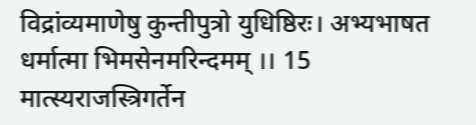विद्रांव्यमाणेषु कुन्तीपुत्रो युधिष्ठिरः। अभ्यभाषत धर्मात्मा भिमसेनमरिन्दमम् ।। 15
मात्स्यराजस्त्रिगर्तेन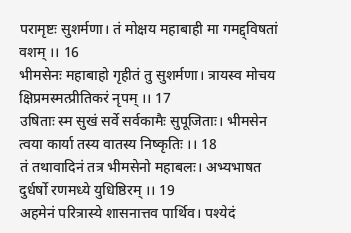परामृष्टः सुशर्मणा। तं मोक्षय महाबाही मा गमद्द्विषतां वशम् ।। 16
भीमसेनः महाबाहो गृहीतं तु सुशर्मणा। त्रायस्व मोचय क्षिप्रमस्मत्प्रीतिकरं नृपम् ।। 17
उषिताः स्म सुखं सर्वे सर्वकामैः सुपूजिताः। भीमसेन त्वया कार्या तस्य वातस्य निष्कृतिः ।। 18
तं तथावादिनं तत्र भीमसेनो महाबलः। अभ्यभाषत दुर्धर्षो रणमध्ये युधिष्ठिरम् ।। 19
अहमेनं परित्रास्ये शासनात्तव पार्थिव। पश्येदं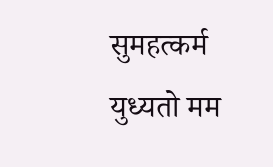सुमहत्कर्म युध्यतो मम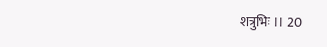शत्रुभिः ।। 20